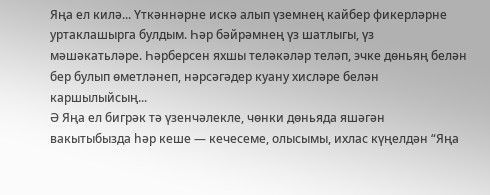Яңа ел килә... Үткәннәрне искә алып үземнең кайбер фикерләрне уртаклашырга булдым. Һәр бәйрәмнең үз шатлыгы, үз мәшәкатьләре. Һәрберсен яхшы теләкәләр теләп, эчке дөньяң белән бер булып өметләнеп, нәрсәгәдер куану хисләре белән каршылыйсың...
Ә Яңа ел бигрәк тә үзенчәлекле, чөнки дөньяда яшәгән вакытыбызда һәр кеше — кечесеме, олысымы, ихлас күңелдән “Яңа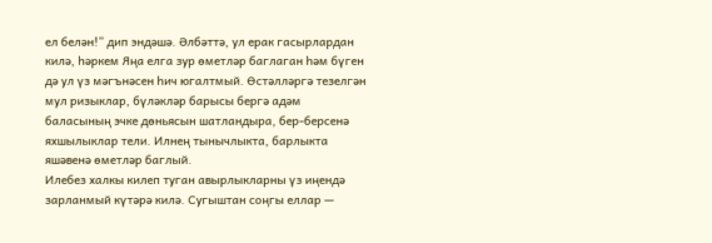ел белән!” дип эндәшә. Әлбәттә, ул ерак гасырлардан килә, һәркем Яңа елга зур өметләр баглаган һәм бүген дә ул үз мәгънәсен һич югалтмый. Өстәлләргә тезелгән мул ризыклар, бүләкләр барысы бергә адәм баласының эчке дөньясын шатландыра, бер-берсенә яхшылыклар тели. Илнең тынычлыкта, барлыкта яшәвенә өметләр баглый.
Илебез халкы килеп туган авырлыкларны үз иңендә зарланмый күтәрә килә. Сугыштан соңгы еллар —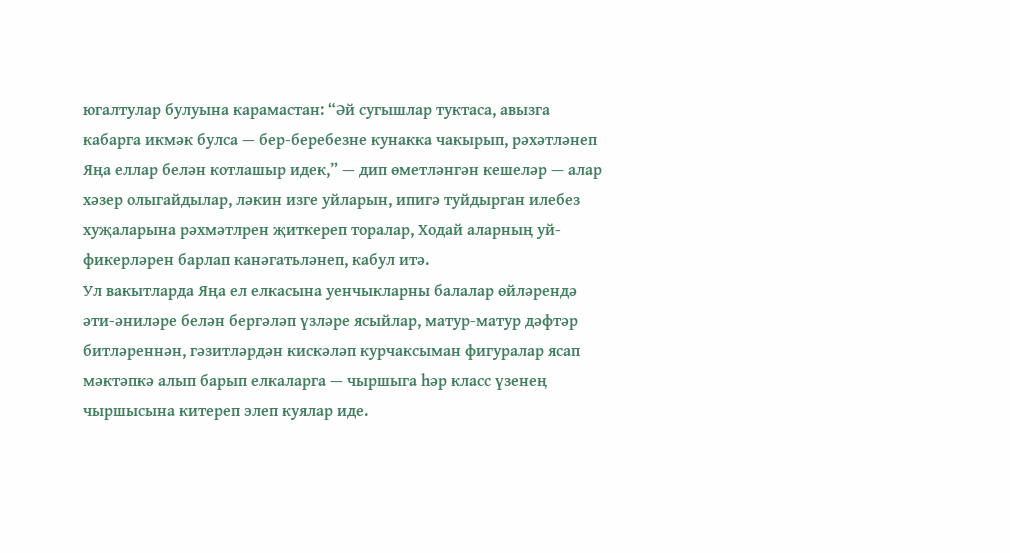югалтулар булуына карамастан: “Әй сугышлар туктаса, авызга кабарга икмәк булса — бер-беребезне кунакка чакырып, рәхәтләнеп Яңа еллар белән котлашыр идек,” — дип өметләнгән кешеләр — алар хәзер олыгайдылар, ләкин изге уйларын, ипигә туйдырган илебез хуҗаларына рәхмәтлрен җиткереп торалар, Ходай аларның уй-фикерләрен барлап канәгатьләнеп, кабул итә.
Ул вакытларда Яңа ел елкасына уенчыкларны балалар өйләрендә әти-әниләре белән бергәләп үзләре ясыйлар, матур-матур дәфтәр битләреннән, гәзитләрдән кискәләп курчаксыман фигуралар ясап мәктәпкә алып барып елкаларга — чыршыга һәр класс үзенең чыршысына китереп элеп куялар иде.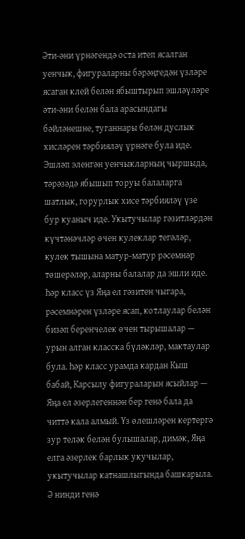Әти-әни үрнәгендә оста итеп ясалган уенчык, фигураларны бәрәңгедән үзләре ясаган клей белән ябыштырып эшләүләре әти-әни белән бала арасындагы бәйләнешне, туганнары белән дуслык хисләрен тәрбияләү үрнәге була иде. Эшләп эленгән уенчыкларның чыршыда, тәрәзәдә ябышып торуы балаларга шатлык, горурлык хисе тәрбияләү үзе бур куаныч иде. Укытучылар гәзитләрдән күчтәнәчләр өчен кулеклар тегәләр, кулек тышына матур-матур рәсемнәр төшерәләр, аларны балалар да эшли иде. Һәр класс үз Яңа ел гәзитен чыгара, рәсемнәрен үзләре ясап, котлаулар белән бизәп беренчелек өчен тырышалар — урын алган класска бүләкләр, мактаулар була. Һәр класс урамда кардан Кыш бабай, Карсылу фигураларын ясыйлар — Яңа ел әзерлегеннән бер генә бала да читтә кала алмый. Үз өлешләрен кертергә зур теләк белән булышалар, димәк, Яңа елга әзерлек барлык укучылар, укытучылар катнашлыгында башкарыла. Ә нинди генә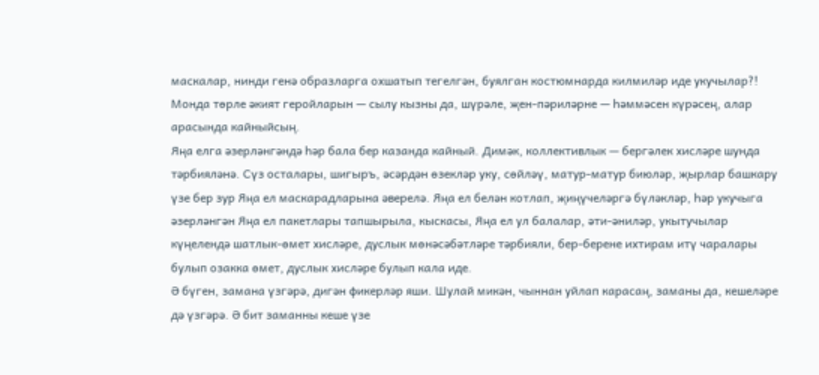маскалар, нинди генә образларга охшатып тегелгән, буялган костюмнарда килмиләр иде укучылар?! Монда төрле әкият геройларын — сылу кызны да, шүрәле, җен-пәриләрне — һәммәсен күрәсең, алар арасында кайныйсың.
Яңа елга әзерләнгәндә һәр бала бер казанда кайный. Димәк, коллективлык — бергәлек хисләре шунда тәрбияләнә. Сүз осталары, шигыръ, әсәрдән өзекләр уку, сөйләү, матур-матур биюләр, җырлар башкару үзе бер зур Яңа ел маскарадларына әверелә. Яңа ел белән котлап, җиңүчеләргә бүләкләр, һәр укучыга әзерләнгән Яңа ел пакетлары тапшырыла, кыскасы, Яңа ел ул балалар, әти-әниләр, укытучылар күңелендә шатлык-өмет хисләре, дуслык мөнәсәбәтләре тәрбияли, бер-берене ихтирам итү чаралары булып озакка өмет, дуслык хисләре булып кала иде.
Ә бүген, замана үзгәрә, дигән фикерләр яши. Шулай микән, чыннан уйлап карасаң, заманы да, кешеләре дә үзгәрә. Ә бит заманны кеше үзе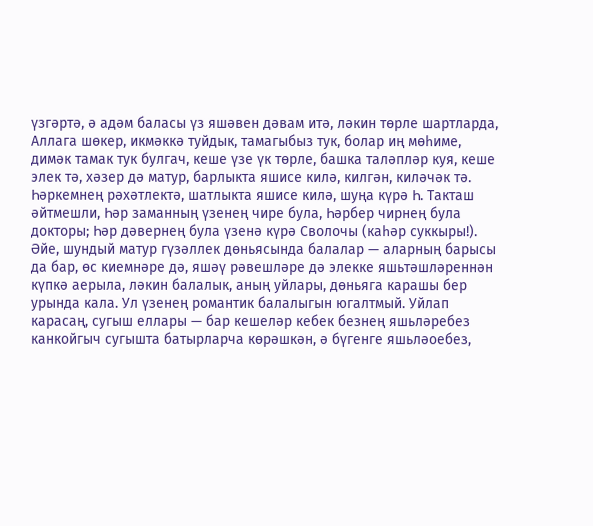үзгәртә, ә адәм баласы үз яшәвен дәвам итә, ләкин төрле шартларда, Аллага шөкер, икмәккә туйдык, тамагыбыз тук, болар иң мөһиме, димәк тамак тук булгач, кеше үзе үк төрле, башка таләпләр куя, кеше элек тә, хәзер дә матур, барлыкта яшисе килә, килгән, киләчәк тә. Һәркемнең рәхәтлектә, шатлыкта яшисе килә, шуңа күрә Һ. Такташ әйтмешли, Һәр заманның үзенең чире була, Һәрбер чирнең була докторы; Һәр дәвернең була үзенә күрә Сволочы (каһәр суккыры!).
Әйе, шундый матур гүзәллек дөньясында балалар — аларның барысы да бар, өс киемнәре дә, яшәү рәвешләре дә элекке яшьтәшләреннән күпкә аерыла, ләкин балалык, аның уйлары, дөньяга карашы бер урында кала. Ул үзенең романтик балалыгын югалтмый. Уйлап карасаң, сугыш еллары — бар кешеләр кебек безнең яшьләребез канкойгыч сугышта батырларча көрәшкән, ә бүгенге яшьләоебез,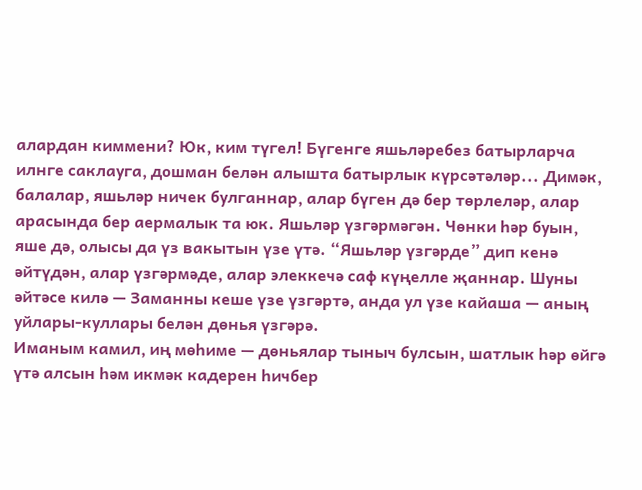алардан киммени? Юк, ким түгел! Бүгенге яшьләребез батырларча илнге саклауга, дошман белән алышта батырлык күрсәтәләр... Димәк, балалар, яшьләр ничек булганнар, алар бүген дә бер төрлеләр, алар арасында бер аермалык та юк. Яшьләр үзгәрмәгән. Чөнки һәр буын, яше дә, олысы да үз вакытын үзе үтә. “Яшьләр үзгәрде” дип кенә әйтүдән, алар үзгәрмәде, алар элеккечә саф күңелле җаннар. Шуны әйтәсе килә — Заманны кеше үзе үзгәртә, анда ул үзе кайаша — аның уйлары-куллары белән дөнья үзгәрә.
Иманым камил, иң мөһиме — дөньялар тыныч булсын, шатлык һәр өйгә үтә алсын һәм икмәк кадерен һичбер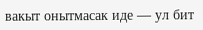вакыт онытмасак иде — ул бит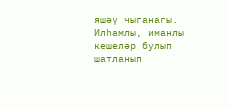яшәү чыганагы. Илһамлы, иманлы кешеләр булып шатланып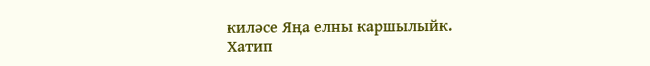киләсе Яңа елны каршылыйк.
Хатип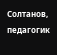Солтанов, педагогик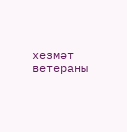хезмәт ветераны